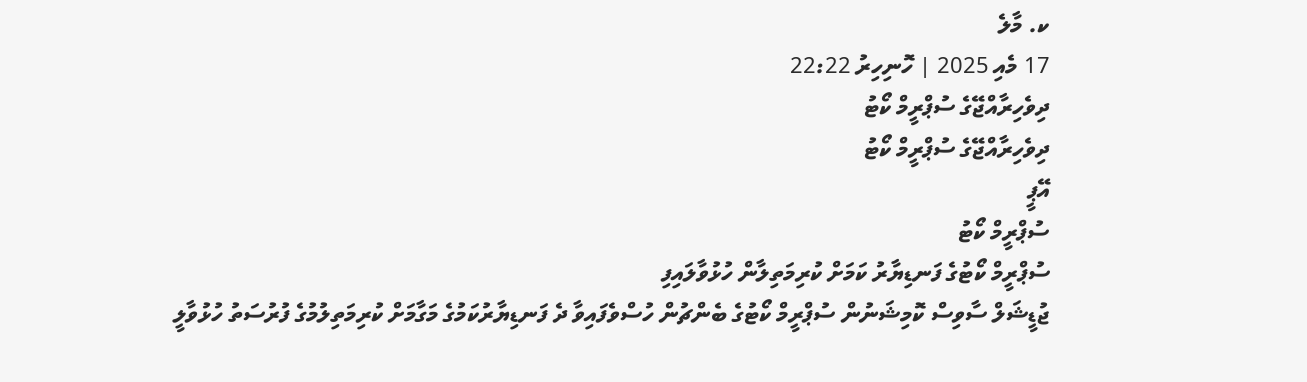ކ. މާލެ
17 މެއި 2025 | ހޮނިހިރު 22:22
ދިވެހިރާއްޖޭގެ ސުޕްރީމް ކޯޓު
ދިވެހިރާއްޖޭގެ ސުޕްރީމް ކޯޓު
އޭޕީ
ސުޕްރީމް ކޯޓު
ސުޕްރީމް ކޯޓުގެ ފަނޑިޔާރު ކަމަށް ކުރިމަތިލާން ހުޅުވާލައިފި
ޖުޑީޝަލް ސާވިސް ކޮމިޝަނުން ސުޕްރީމް ކޯޓުގެ ބެންޗުން ހުސްވެފައިވާ ދެ ފަނޑިޔާރުކަމުގެ މަގާމަށް ކުރިމަތިލުމުގެ ފުރުސަތު ހުޅުވާލީ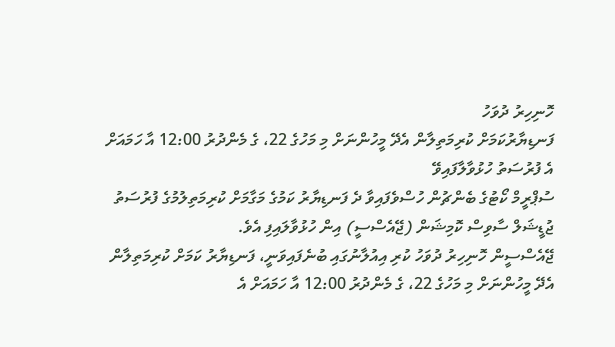ހޮނިހިރު ދުވަހު
ފަނޑިޔާރުކަމަށް ކުރިމަތިލާން އެދޭ މީހުންނަށް މި މަހުގެ 22، ގެ މެންދުރު 12:00 އާ ހަމައަށް އެ ފުރުސަތު ހުޅުވާލާފައިވޭ
ސުޕްރީމް ކޯޓުގެ ބެންޗުން ހުސްވެފައިވާ ދެ ފަނޑިޔާރު ކަމުގެ މަގާމަށް ކުރިމަތިލުމުގެ ފުރުސަތު ޖުޑީޝަލް ސާވިސް ކޮމިޝަން (ޖޭއެސްސީ) އިން ހުޅުވާލައިފި އެވެ.
ޖޭއެސްސީން ހޮނިހިރު ދުވަހު ކުރި އިއުލާނުގައި ބުނެފައިވަނީ، ފަނޑިޔާރު ކަމަށް ކުރިމަތިލާން އެދޭ މީހުންނަށް މި މަހުގެ 22، ގެ މެންދުރު 12:00 އާ ހަމައަށް އެ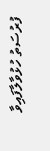ފުރުސަތު ހުޅުވާލާފައިވާ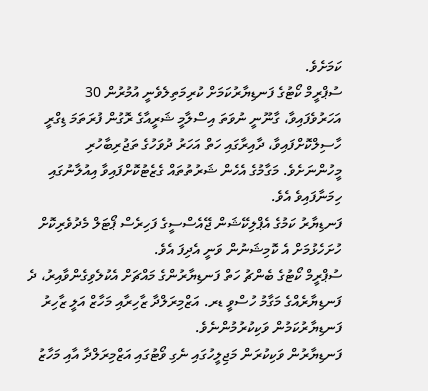ކަމަށެވެ.
ސުޕްރީމް ކޯޓުގެ ފަނޑިޔާރުކަމަށް ކުރިމަތިލެވެނީ އުމުރުން 30 އަހަރުވެފައިވާ، ގާނޫނީ ނުވަތަ އިސްލާމީ ޝަރީއާގެ ރޮގުން ފުރަތަމަ ޑިގްރީ ހާސިލްކޮށްފައިވާ، ދާއިރާގައި ހަތް އަހަރު ދުވަހުގެ ތަޖުރިބާހުރި މީހުންނަށެވެ. މަގާމުގެ އެހެން ޝަރުތުތައް ގެޒެޓުކޮށްފައިވާ އިއުލާނުގައި ހިމަނާފައިވެ އެވެ.
ފަނޑިޔާރު ކަމުގެ އެޕްލިކޭޝަން ޖޭއެސްސީގެ ފަހިރެސް ޕޯޓަލް މެދުވެރިކޮށް ހުށަހެޅުމަށް އެ ކޮމިޝަނުން ވަނީ އެދިފަ އެވެ.
ސުޕްރީމް ކޯޓުގެ ބެންޗު ހަތް ފަނޑިޔާރުންގެ މައްޗަށް އެކުލެވިގެންވާއިރު، ދެ ފަނޑިޔާރެއްގެ މަގާމު ހުސްވީ ޑރ. އަޒްމިރަލްދާ ޒާހިރާއި މަހާޒް އަލީ ޒާހިރު ފަނޑިޔާރުކަމުން ވަކިކުރުމުންނެވެ.
ފަނޑިޔާރުން ވަކިކުރަން މަޖިލީހުގައި ނެގި ވޯޓުގައި އަޒްމިރަލްދާ އާއި މަހާޒު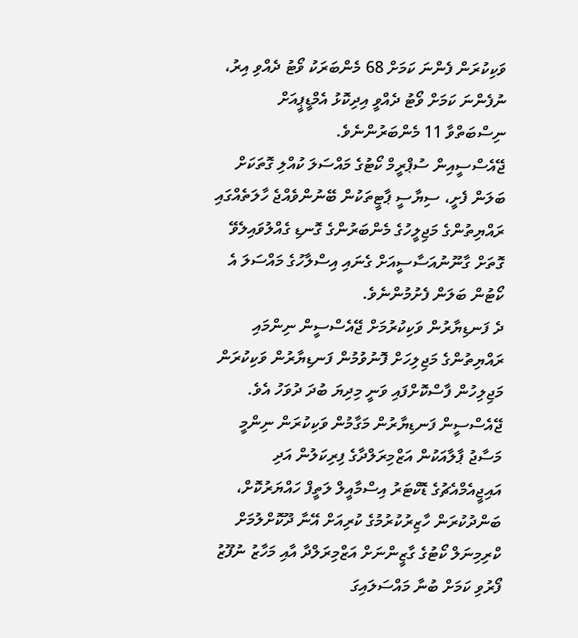ވަކިކުރަން ފެންނަ ކަމަށް 68 މެންބަރަކު ވޯޓު ދެއްވި އިރު، ނުފެންނަ ކަމަށް ވޯޓު ދެއްވީ އިދިކޮޅު އެމްޑީޕީއަށް ނިސްބަތްވާ 11 މެންބަރުންނެވެ.
ޖޭއެސްސީއިން ސުޕްރީމް ކޯޓުގެ މައްސަލަ ކުއްލި ގޮތަކަށް ބަލަން ފެށީ، ސިޔާސީ ޕާޓީތަކުން ބޭނުންވެއްޖެ ހާލަތެއްގައި ރައްޔިތުންގެ މަޖިލީހުގެ މެންބަރުންގެ ގޮނޑި ގެއްލުވައިލެވޭ ގޮތަށް ގާނޫނުއަސާސީއަށް ގެނައި އިސްލާހުގެ މައްސަލަ އެ ކޯޓުން ބަލަން ފެށުމުންނެވެ.
ދެ ފަނޑިޔާރުން ވަކިކުރުމަށް ޖޭއެސްސީން ނިންމައި ރައްޔިތުންގެ މަޖިލިހަށް ފޮނުވުމުން ފަނޑިޔާރުން ވަކިކުރަން މަޖިލިހުން ފާސްކޮށްފައި ވަނީ މިދިޔަ ބުދަ ދުވަހު އެވެ.
ޖޭއެސްސީން ފަނޑިޔާރުން މަގާމުން ވަކިކުރަން ނިންމީ މަސާޖު ޕާލާއަކުން އަޒްމިރަލްދާގެ ފިރިކަލުން އަދި އައިޖީއެމްއެޗުގެ ޑޮކްޓަރު އިސްމާއީލް ލަތީފް ހައްޔަރުކޮށް، ބަންދުކުރަން ހާޒިރުކުރުމުގެ ކުރިއަށް އޭނާ ދޫކޮށްލުމަށް ކްރިމިނަލް ކޯޓުގެ ގާޒީންނަށް އަޒްމިރަލްދާ އާއި މަހާޒު ނުފޫޒު ފޯރުވި ކަމަށް ބުނާ މައްސަލައިގަ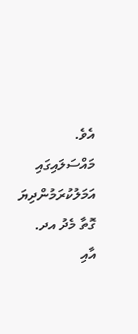އެވެ.
މައްސަލައިގައި އަމަލުކުރަމުންދިޔަ ގޮތާ މެދު އދ. އާއި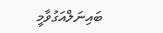ބައިނަލްއަގުވާމީ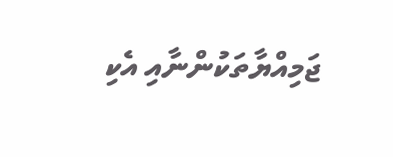ޖަމިއްޔާތަކުންނާއި އެކި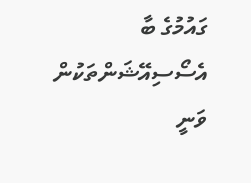ގައުމުގެ ބާ އެސޯސިއޭޝަންތަކުން ވަނީ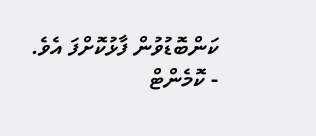ކަންބޮޑުވުން ފާޅުކޮށްފަ އެވެ.
- ކޮމެންޓް